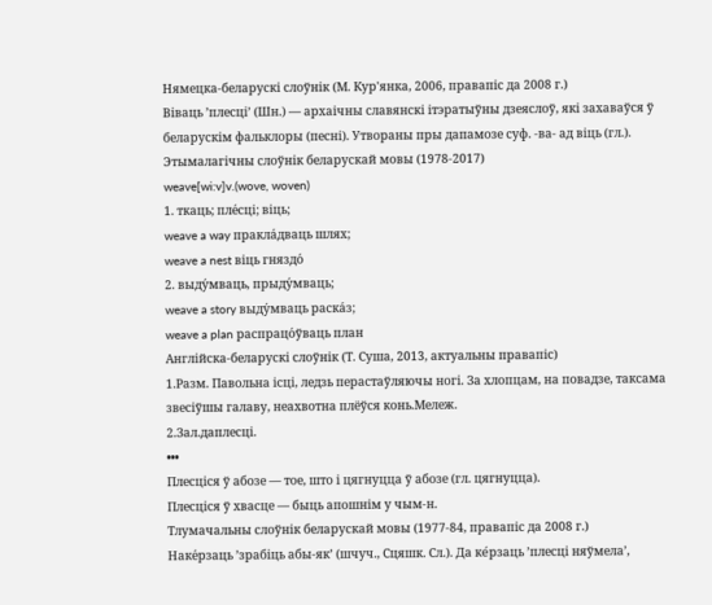Нямецка-беларускі слоўнік (М. Кур'янка, 2006, правапіс да 2008 г.)
Віваць ’плесці’ (Шн.) — архаічны славянскі ітэратыўны дзеяслоў, які захаваўся ў беларускім фальклоры (песні). Утвораны пры дапамозе суф. ‑ва‑ ад віць (гл.).
Этымалагічны слоўнік беларускай мовы (1978-2017)
weave[wi:v]v.(wove, woven)
1. ткаць; пле́сці; віць;
weave a way пракла́дваць шлях;
weave a nest віць гняздо́
2. выду́мваць, прыду́мваць;
weave a story выду́мваць раска́з;
weave a plan распрацо́ўваць план
Англійска-беларускі слоўнік (Т. Суша, 2013, актуальны правапіс)
1.Разм. Павольна ісці, ледзь перастаўляючы ногі. За хлопцам, на повадзе, таксама звесіўшы галаву, неахвотна плёўся конь.Мележ.
2.Зал.даплесці.
•••
Плесціся ў абозе — тое, што і цягнуцца ў абозе (гл. цягнуцца).
Плесціся ў хвасце — быць апошнім у чым‑н.
Тлумачальны слоўнік беларускай мовы (1977-84, правапіс да 2008 г.)
Наке́рзаць ’зрабіць абы-як’ (шчуч., Сцяшк. Сл.). Да ке́рзаць ’плесці няўмела’,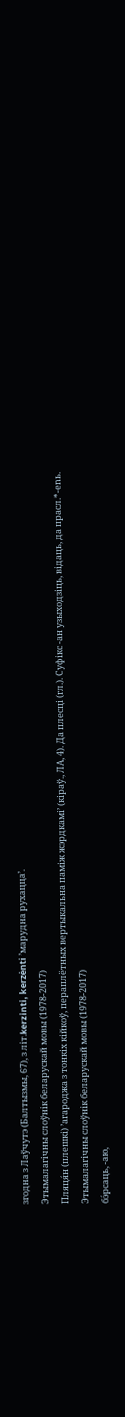згодна з Лаўчутэ (Балтызмы, 67), з літ.kerzinti, kerzėnti ’марудна рухацца’.
Этымалагічны слоўнік беларускай мовы (1978-2017)
Пляця́н (плешкі) ’агароджа з тонкіх кійкоў, пераплётных вертыкальна паміж жэрдкамі’ (кіраў., ЛА, 4). Да плесці (гл.). Суфікс ‑ан узыходзіць, відаць, да прасл.*‑enь.
Этымалагічны слоўнік беларускай мовы (1978-2017)
бэ́рсаць, ‑аю,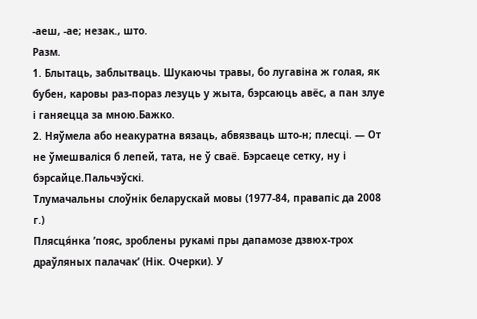‑аеш, ‑ае; незак., што.
Разм.
1. Блытаць, заблытваць. Шукаючы травы, бо лугавіна ж голая, як бубен, каровы раз-пораз лезуць у жыта, бэрсаюць авёс, а пан злуе і ганяецца за мною.Бажко.
2. Няўмела або неакуратна вязаць, абвязваць што-н; плесці. — От не ўмешваліся б лепей, тата, не ў сваё. Бэрсаеце сетку, ну і бэрсайце.Пальчэўскі.
Тлумачальны слоўнік беларускай мовы (1977-84, правапіс да 2008 г.)
Плясця́нка ’пояс, зроблены рукамі пры дапамозе дзвюх-трох драўляных палачак’ (Нік. Очерки). У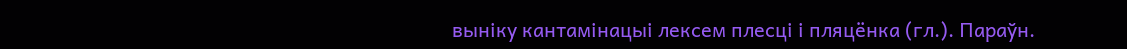выніку кантамінацыі лексем плесці і пляцёнка (гл.). Параўн.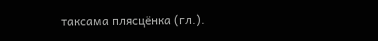таксама плясцёнка (гл.).